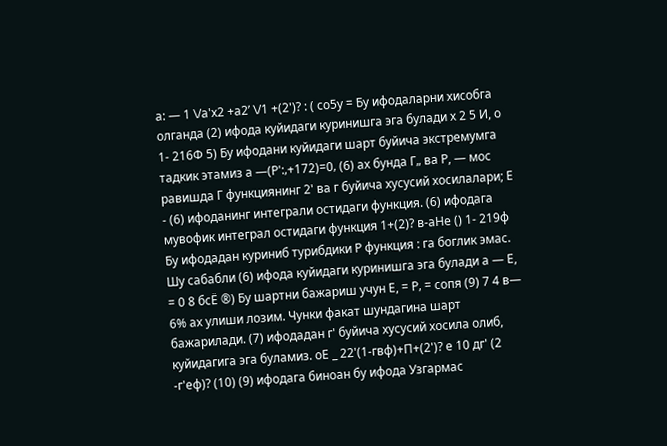а: — 1 \/а'х2 +а2’ \/1 +(2')? : ( со5у = Бу ифодаларни хисобга олганда (2) ифода куйидаги куринишга эга булади х 2 5 И, о 1- 216Ф 5) Бу ифодани куйидаги шарт буйича экстремумга тадкик этамиз а —(Р':‚+172)=0‚ (6) ах бунда Г„ ва Р, — мос равишда Г функциянинг 2' ва г буйича хусусий хосилалари; Е - (6) ифоданинг интеграли остидаги функция. (6) ифодага мувофик интеграл остидаги функция 1+(2)? в-аНе () 1- 219ф Бу ифодадан куриниб турибдики Р функция : га боглик эмас. Шу сабабли (6) ифода куйидаги куринишга эга булади а — Е, = 0 8 бсЁ ®) Бу шартни бажариш учун Е, = Р‚ = сопя (9) 7 4 в— 6% ах улиши лозим. Чунки факат шундагина шарт бажарилади. (7) ифодадан г' буйича хусусий хосила олиб, куйидагига эга буламиз. оЕ _ 22'(1-гвф)+П+(2')? е 10 дг' (2 -г'еф)? (10) (9) ифодага биноан бу ифода Узгармас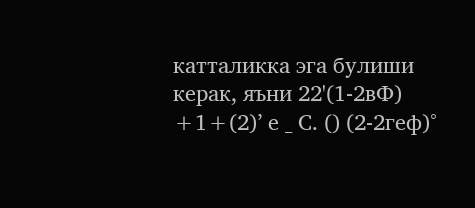катталикка эга булиши керак, яъни 22'(1-2вФ) +1+(2)’ е _ С. () (2-2геф)°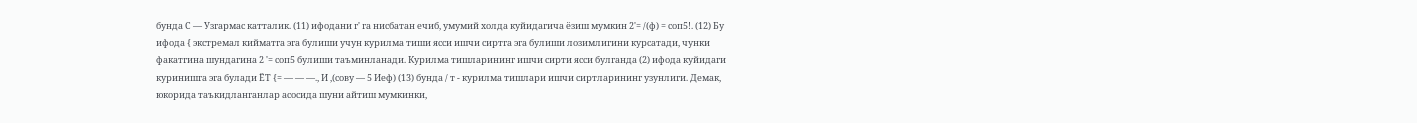бунда С — Узгармас катталик. (11) ифодани г' га нисбатан ечиб, умумий холда куйидагича ёзиш мумкин 2'= /(ф) = соп5!. (12) Бу ифода { экстремал кийматга эга булиши учун курилма тиши ясси ишчи сиртга эга булиши лозимлигини курсатади, чунки факатгина шундагина 2 '= соп5 булиши таъминланади. Курилма тишларининг ишчи сирти ясси булганда (2) ифода куйидаги куринишга эга булади ЁТ {= — — —., И ‚(сову — 5 Иеф) (13) бунда / т - курилма тишлари ишчи сиртларининг узунлиги. Демак, юкорида таъкидланганлар асосида шуни айтиш мумкинки,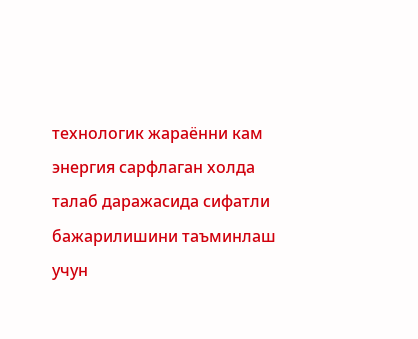технологик жараённи кам энергия сарфлаган холда талаб даражасида сифатли бажарилишини таъминлаш учун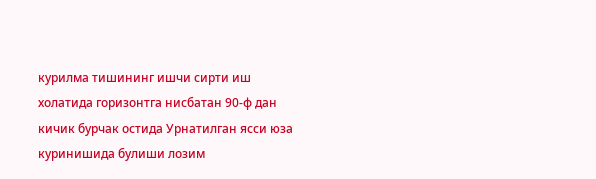курилма тишининг ишчи сирти иш холатида горизонтга нисбатан 90-ф дан кичик бурчак остида Урнатилган ясси юза куринишида булиши лозим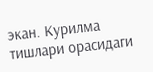экан. Курилма тишлари орасидаги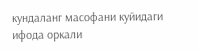кундаланг масофани куйидаги ифода оркали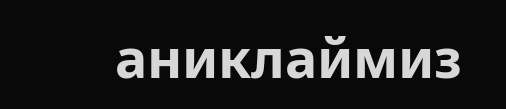аниклаймиз